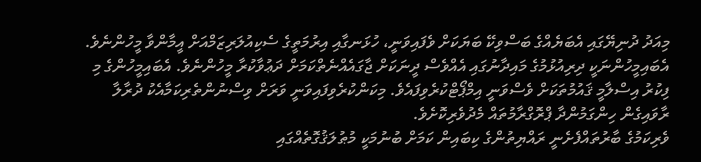މިއަދު ދުނިޔޭގައި އެބަޔެއްގެ ބަސްވިކޭ ބަޔަކަށް ވެފައިވަނީ، ހުޅަނގާއި އިރުމަތީގެ ސެކިއުލަރިޒަމްއަށް އީމާންވާ މީހުންނެވެ. އެބައިމީހުންނަކީ ދިރިއުޅުމުގެ މައިދާނުގައި އެއްވެސް ދީނަކަށް ޖާގައެއްނެތްކަމަށް ދަޢުވާކުރާ މީހުންނެވެ. އެބައިމީހުންގެ މި ފިކުރު އިސްލާމީ ޤައުމުތަކަށް ވެސްވަނީ އިމްޕޯޓްކުރެވިފައެވެ. މިކަންކުރެވިފައިވަނީ ވަރަށް ވިސްނުންތެރިކަމާއެކު ދުރާލާ ރާވައިގެން ހިންގަމުންދާ ޕްރޮގްރާމުތައް މެދުވެރިކޮށެވެ.
ވެރިކަމުގެ ބާރުތައްފެށެނީ ރައްޔިތުންގެ ކިބައިން ކަމަށް ބުނުމަކީ މުޠުލަޤުގޮތެއްގައި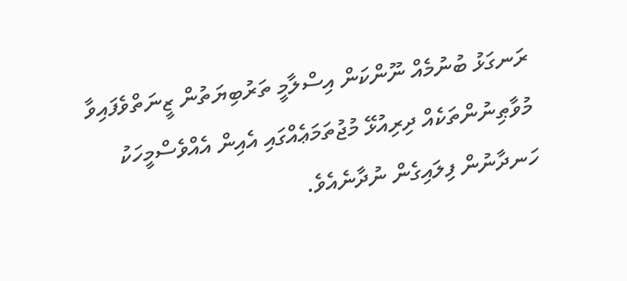ރަނގަޅު ބުނުމެއް ނޫންކަން އިސްލާމީ ތަރުބިޔަތުން ޒީނަތްވެފައިވާ މުވާޠިނުންތަކެއް ދިރިއުޅޭ މުޖުތަމަޢެއްގައި އެއިން އެއްވެސްމީހަކު ހަނދާނުން ފިލައިގެން ނުދާނެއެވެ.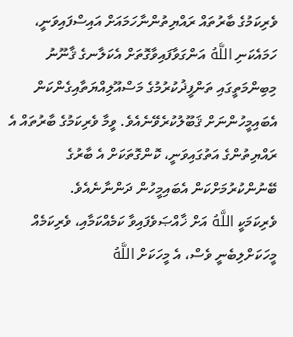ވެރިކަމުގެ ބާރުތައް ރައްޔިތުންނާހަމައަށް އައިސްފައިވަނީ، ހަމައެކަނި اللَّهُ އަންގަވާފައިވާގޮތަށް އެކަލާނގެ ޤާނޫނު މިބިންމަތީގައި ތަންފީޛުކުރުމުގެ މަސްއޫލިއްޔަތާއިގެންކަން އެބައިމީހުންނަށް ޤަބޫލުކުރެވޭނެއެވެ. ވީމާ ވެރިކަމުގެ ބާރުތައް އެ ރައްޔިތުންގެ އަތުގައިވަނީ، ކޮންގޮތަކަށް އެ ބާރުގެ ބޭނުންކުރުމަށްކަން އެބައިމީހުން ދަންނާނެއެވެ.
ވެރިކަމަކީ اللَّهُ އަށް ޚާއްޞަވެފައިވާ ކަމެއްކަމާއި، ވެރިކަމެއް މީހަކަށްލިބެނީ ވެސް، އެ މީހަކަށް اللَّهُ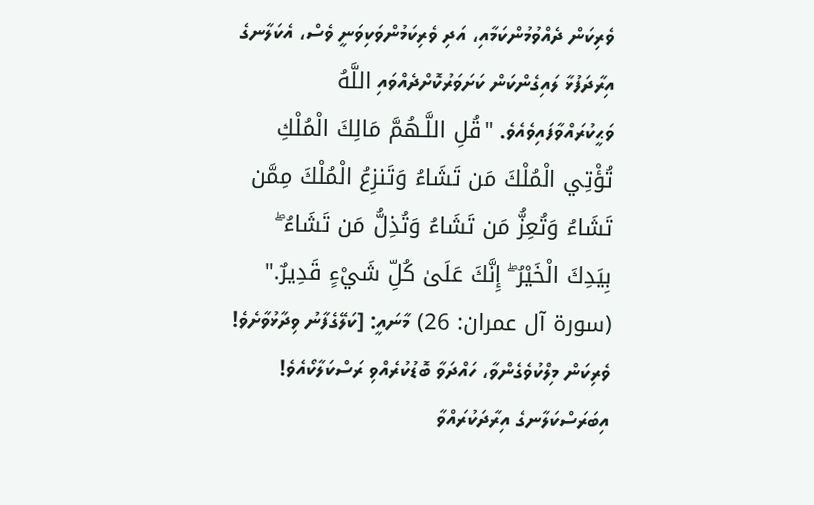ވެރިކަން ދެއްވުމުންކަމާއި، އަދި ވެރިކަމުންވަކިވަނީ ވެސް، އެކަލާނގެ އިރާދަފުޅާ ލައިގެންކަން ކަށަވަރުކޮށްދެއްވައި اللَّهُ ވަޙީކުރައްވާފައިވެއެވެ. "قُلِ اللَّـهُمَّ مَالِكَ الْمُلْكِ تُؤْتِي الْمُلْكَ مَن تَشَاءُ وَتَنزِعُ الْمُلْكَ مِمَّن تَشَاءُ وَتُعِزُّ مَن تَشَاءُ وَتُذِلُّ مَن تَشَاءُ ۖ بِيَدِكَ الْخَيْرُ ۖ إِنَّكَ عَلَىٰ كُلِّ شَيْءٍ قَدِيرٌ." (سورة آل عمران: 26) މާނައީ: [ކަލޭގެފާނު ވިދާޅުވާށެވެ! ވެރިކަން މިލްކުވެގެންވާ، ހައްދަވާ ބޮޑުކުރެއްވި ރަސްކަލާކޯއެވެ! އިބަރަސްކަލާނގެ އިރާދަކުރައްވާ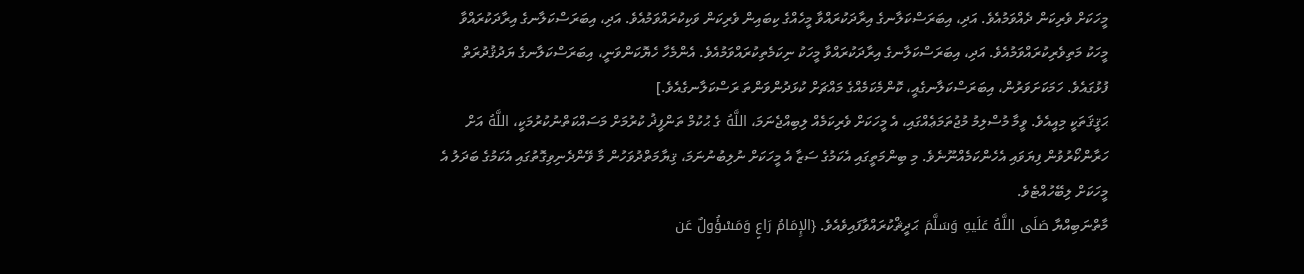މީހަކަށް ވެރިކަން ދެއްވަމުއެވެ. އަދި، އިބަރަސްކަލާނގެ އިރާދަކުރައްވާ މީހެއްގެ ކިބައިން ވެރިކަން ވަކިކުރައްވަމުއެވެ. އަދި، އިބަރަސްކަލާނގެ އިރާދަކުރައްވާ މީހަކު މަތިވެރިކުރައްވަމުއެވެ. އަދި، އިބަރަސްކަލާނގެ އިރާދަކުރައްވާ މީހަކު ނިކަމެތިކުރައްވަމުއެވެ. އެންމެހާ ހެޔޮކަންވަނީ، އިބަރަސްކަލާނގެ ޔަދުޤުދުރަތް ފުޅުގައެވެ. ހަމަކަށަވަރުން، އިބަރަސްކަލާނގެއީ، ކޮންމެކަމެއްގެ މައްޗަށް ކުޅަދުންވަންތަ ރަސްކަލާނގެއެވެ.]
ޙަޤީޤަތަކީ މިއީއެވެ. ވީމާ މުސްލިމު މުޖުތަމަޢެއްގައި، އެ މީހަކަށް ވެރިކަމެއް ލިބިއްޖެނަމަ، اللَّهُ ގެ ޙުކުމް ތަންފީޛު ކުރުމަށް މަސައްކަތްނުކުރުމަކީ، اللَّهُ އަށް ހަރާންކޯރުވުން ފިޔަވައި އެހެންކަމެއްނޫނެވެ. މި ބިންމަތީގައި އެކަމުގެ ސަޒާ އެ މީހަކަށް ނުލިބުނުނަމަ، ޤިޔާމަތްދުވަހުން މާ ވޭންދެނިވިގޮތުގައި އެކަމުގެ ބަދަލު އެ މީހަކަށް ލިބޭހުއްޓެވެ.
މާތްނަބިއްޔާ صَلَى اللَّهُ عَلَيهِ وَسَلَّمَ ޙަދީޘްކުރައްވާފައިވެއެވެ. {الإِمَامُ رَاعٍ وَمَسْؤُولٌ عَن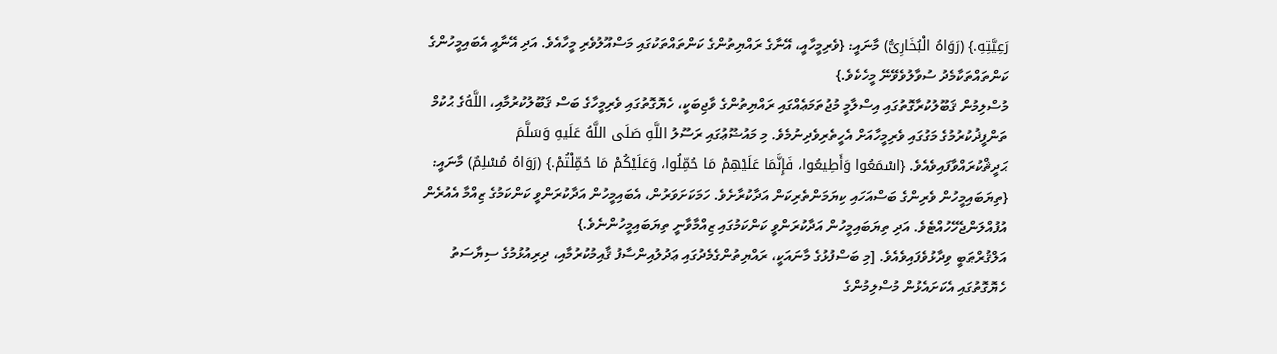رَعِيَّتِهِ.} (رَوَاهُ الْبُخَارِىُّ) މާނައީ: {ވެރިމީހާއީ، އޭނާގެ ރައްޔިތުންގެ ކަންތައްތަކުގައި މަސްއޫލުވެރި މީހާއެވެ. އަދި އޭނާއީ އެބައިމީހުންގެ ކަންތައްތަކާމެދު ސުވާލުވެވޭނޭ މީހެކެވެ.}
މުސްލިމުން ޤަބޫލުކުރާގޮތުގައި އިސްލާމީ މުޖުތަމަޢެއްގައި ރައްޔިތުންގެ ވާޖިބަކީ، ހެޔޮގޮތުގައި ވެރިމީހާގެ ބަސް ޤަބޫލުކުރުމާއި، اللَّهُގެ ޙުކުމް ތަންފީޛުކުރުމުގެ މަގުގައި ވެރިމީހާއަށް އެހީތެރިވެދިނުމެވެ. މި މައުޟޫޢުގައި ރަސޫލު اللَّهِ صَلَى اللَّهُ عَلَيهِ وَسَلَّمَ ޙަދީޘްކުރައްވާފައިވެއެވެ. {اسْمَعُوا وَأَطِيعُوا، فَإِنَّمَا عَلَيْهِمْ مَا حُمِّلُوا، وَعَلَيْكُمْ مَا حُمِّلْتُمْ.} (رَوَاهُ مُسْلِمٌ) މާނައީ: {ތިޔަބައިމީހުން ވެރިންގެ ބަސްއަހައި ކިޔަމަންތެރިކަން އަދާކުރާށެވެ. ހަމަކަށަވަރުން، އެބައިމީހުން އަދާކުރަންވީ ކަންކަމުގެ ޒިއްމާ އެއުރެން އުފުއްލަންޖެހޭހުއްޓެވެ. އަދި ތިޔަބައިމީހުން އަދާކުރަންވީ ކަންކަމުގައި ޒިއްމާވާނީ ތިޔަބައިމީހުންނެވެ.}
އަލްޤުރްޠަބީ ވިދާޅުވެފައިވެއެވެ. [މި ބަސްފުޅުގެ މާނައަކީ، ރައްޔިތުންގެމެދުގައި ޢަދުލުއިންސާފު ޤާއިމުކުރުމާއި، ދިރިއުޅުމުގެ ސިޔާސަތު ހެޔޮގޮތުގައި އެކަށައެޅުން މުސްލިމުންގެ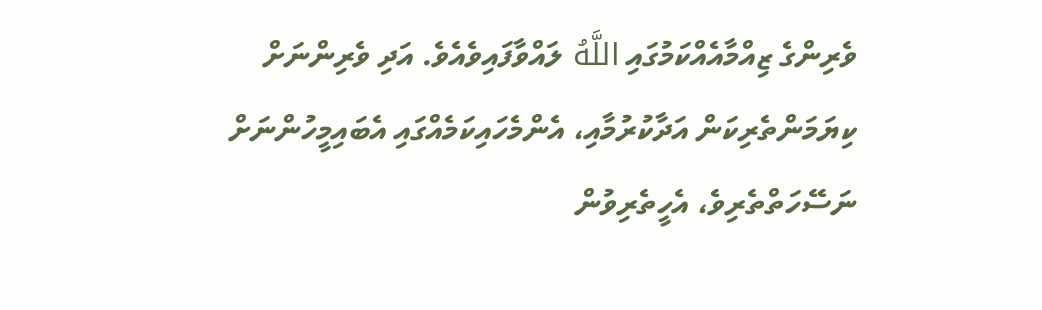ވެރިންގެ ޒިއްމާއެއްކަމުގައި اللَّهُ ލައްވާފައިވެއެވެ. އަދި ވެރިންނަށް ކިޔަމަންތެރިކަން އަދާކުރުމާއި، އެންމެހައިކަމެއްގައި އެބައިމީހުންނަށް ނަސޭހަތްތެރިވެ، އެހީތެރިވުން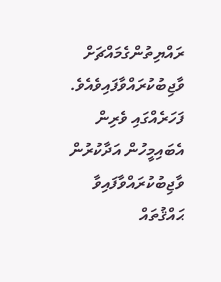ރައްޔިތުންގެމައްޗަށް ވާޖިބުކުރައްވާފައިވެއެވެ. ފަހަރެއްގައި ވެރިން އެބައިމީހުން އަދާކުރުން ވާޖިބުކުރައްވާފައިވާ ޙައްޤުތައް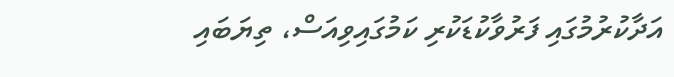އަދާކުރުމުގައި ފަރުވާކުޑަކުރި ކަމުގައިވިއަސް، ތިޔަބައި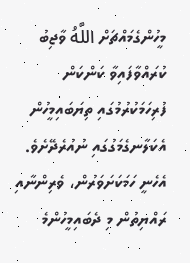މީހުންގެމައްޗަށް اللَّهُ ވާޖިބު ކުރައްވާފައިވާ ކަންކަން ފުރިހަމަކުރުމުގައި ތިޔަބައިމީހުން އެކަލާނގެމަގުގައި ނުއުރެދޭށެވެ. އެހެނީ ހަމަކަށަވަރުން، ވެރިންނާއި ރައްޔިތުން މި ދެބައިމީހުންމެ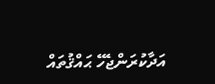އަދާކުރަންޖެހޭ ޙައްޤުތައް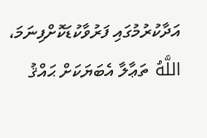އަދާކުރުމުގައި ފަރުވާކުޑަކޮށްފިނަމަ، اللَّهُ ތަޢާލާ އެބަޔަކަށް ޙައްޤު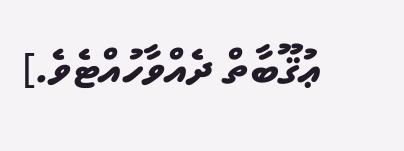ޢުޤޫބާތް ދެއްވާހުއްޓެވެ.]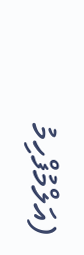(އަލްމުފްހިމު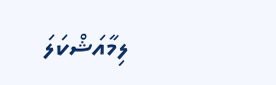ލިމާއަޝްކަލަ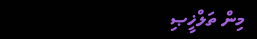މިން ތަލްޚީޞި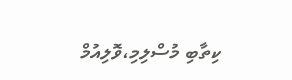ކިތާބި މުސްލިމި،ވޮލިއުމް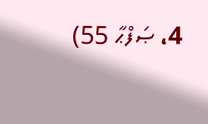4، ޞަފްޙާ 55)